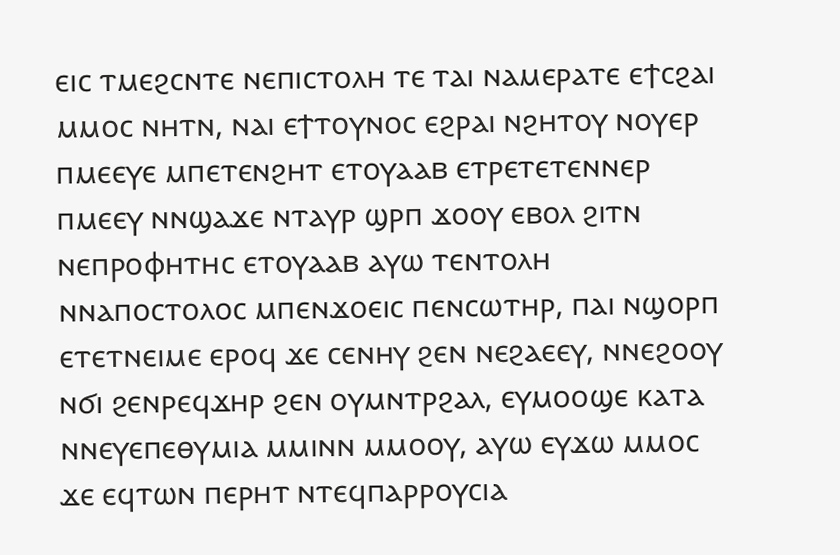ⲉⲓⲥ ⲧⲙⲉϩⲥⲛⲧⲉ ⲛⲉⲡⲓⲥⲧⲟⲗⲏ ⲧⲉ ⲧⲁⲓ ⲛⲁⲙⲉⲣⲁⲧⲉ ⲉϯⲥϩⲁⲓ ⲙⲙⲟⲥ ⲛⲏⲧⲛ, ⲛⲁⲓ ⲉϯⲧⲟⲩⲛⲟⲥ ⲉϩⲣⲁⲓ ⲛϩⲏⲧⲟⲩ ⲛⲟⲩⲉⲣ ⲡⲙⲉⲉⲩⲉ ⲙⲡⲉⲧⲉⲛϩⲏⲧ ⲉⲧⲟⲩⲁⲁⲃ ⲉⲧⲣⲉⲧⲉⲧⲉⲛⲛⲉⲣ ⲡⲙⲉⲉⲩ ⲛⲛϣⲁϫⲉ ⲛⲧⲁⲩⲣ ϣⲣⲡ ϫⲟⲟⲩ ⲉⲃⲟⲗ ϩⲓⲧⲛ ⲛⲉⲡⲣⲟⲫⲏⲧⲏⲥ ⲉⲧⲟⲩⲁⲁⲃ ⲁⲩⲱ ⲧⲉⲛⲧⲟⲗⲏ ⲛⲛⲁⲡⲟⲥⲧⲟⲗⲟⲥ ⲙⲡⲉⲛϫⲟⲉⲓⲥ ⲡⲉⲛⲥⲱⲧⲏⲣ, ⲡⲁⲓ ⲛϣⲟⲣⲡ ⲉⲧⲉⲧⲛⲉⲓⲙⲉ ⲉⲣⲟϥ ϫⲉ ⲥⲉⲛⲏⲩ ϩⲉⲛ ⲛⲉϩⲁⲉⲉⲩ, ⲛⲛⲉϩⲟⲟⲩ ⲛϭⲓ ϩⲉⲛⲣⲉϥϫⲏⲣ ϩⲉⲛ ⲟⲩⲙⲛⲧⲣϩⲁⲗ, ⲉⲩⲙⲟⲟϣⲉ ⲕⲁⲧⲁ ⲛⲛⲉⲩⲉⲡⲉⲑⲩⲙⲓⲁ ⲙⲙⲓⲛⲛ ⲙⲙⲟⲟⲩ, ⲁⲩⲱ ⲉⲩϫⲱ ⲙⲙⲟⲥ ϫⲉ ⲉϥⲧⲱⲛ ⲡⲉⲣⲏⲧ ⲛⲧⲉϥⲡⲁⲣⲣⲟⲩⲥⲓⲁ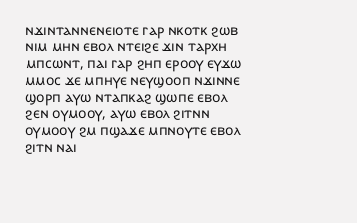ⲛϫⲓⲛⲧⲁⲛⲛⲉⲛⲉⲓⲟⲧⲉ ⲅⲁⲣ ⲛⲕⲟⲧⲕ ϩⲱⲃ ⲛⲓⲙ ⲙⲏⲛ ⲉⲃⲟⲗ ⲛⲧⲉⲓϩⲉ ϫⲓⲛ ⲧⲁⲣⲭⲏ ⲙⲡⲥⲱⲛⲧ, ⲡⲁⲓ ⲅⲁⲣ ϩⲏⲡ ⲉⲣⲟⲟⲩ ⲉⲩϫⲱ ⲙⲙⲟⲥ ϫⲉ ⲙⲡⲏⲩⲉ ⲛⲉⲩϣⲟⲟⲡ ⲛϫⲓⲛⲛⲉ ϣⲟⲣⲡ ⲁⲩⲱ ⲛⲧⲁⲡⲕⲁϩ ϣⲱⲡⲉ ⲉⲃⲟⲗ ϩⲉⲛ ⲟⲩⲙⲟⲟⲩ, ⲁⲩⲱ ⲉⲃⲟⲗ ϩⲓⲧⲛⲛ ⲟⲩⲙⲟⲟⲩ ϩⲙ ⲡϣⲁϫⲉ ⲙⲡⲛⲟⲩⲧⲉ ⲉⲃⲟⲗ ϩⲓⲧⲛ ⲛⲁⲓ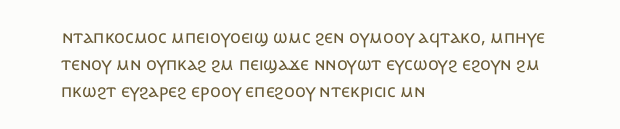ⲛⲧⲁⲡⲕⲟⲥⲙⲟⲥ ⲙⲡⲉⲓⲟⲩⲟⲉⲓϣ ⲱⲙⲥ ϩⲉⲛ ⲟⲩⲙⲟⲟⲩ ⲁϥⲧⲁⲕⲟ, ⲙⲡⲏⲩⲉ ⲧⲉⲛⲟⲩ ⲙⲛ ⲟⲩⲡⲕⲁϩ ϩⲙ ⲡⲉⲓϣⲁϫⲉ ⲛⲛⲟⲩⲱⲧ ⲉⲩⲥⲱⲟⲩϩ ⲉϩⲟⲩⲛ ϩⲙ ⲡⲕⲱϩⲧ ⲉⲩϩⲁⲣⲉϩ ⲉⲣⲟⲟⲩ ⲉⲡⲉϩⲟⲟⲩ ⲛⲧⲉⲕⲣⲓⲥⲓⲥ ⲙⲛ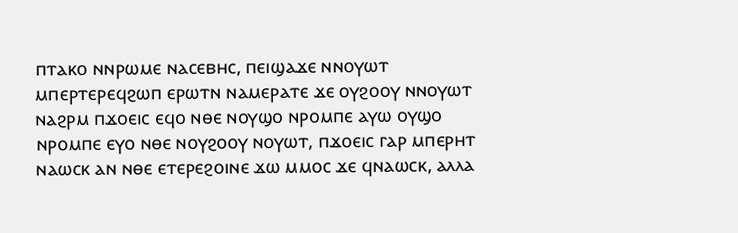ⲡⲧⲁⲕⲟ ⲛⲛⲣⲱⲙⲉ ⲛⲁⲥⲉⲃⲏⲥ, ⲡⲉⲓϣⲁϫⲉ ⲛⲛⲟⲩⲱⲧ ⲙⲡⲉⲣⲧⲉⲣⲉϥϩⲱⲡ ⲉⲣⲱⲧⲛ ⲛⲁⲙⲉⲣⲁⲧⲉ ϫⲉ ⲟⲩϩⲟⲟⲩ ⲛⲛⲟⲩⲱⲧ ⲛⲁϩⲣⲙ ⲡϫⲟⲉⲓⲥ ⲉϥⲟ ⲛⲑⲉ ⲛⲟⲩϣⲟ ⲛⲣⲟⲙⲡⲉ ⲁⲩⲱ ⲟⲩϣⲟ ⲛⲣⲟⲙⲡⲉ ⲉⲩⲟ ⲛⲑⲉ ⲛⲟⲩϩⲟⲟⲩ ⲛⲟⲩⲱⲧ, ⲡϫⲟⲉⲓⲥ ⲅⲁⲣ ⲙⲡⲉⲣⲏⲧ ⲛⲁⲱⲥⲕ ⲁⲛ ⲛⲑⲉ ⲉⲧⲉⲣⲉϩⲟⲓⲛⲉ ϫⲱ ⲙⲙⲟⲥ ϫⲉ ϥⲛⲁⲱⲥⲕ, ⲁⲗⲗⲁ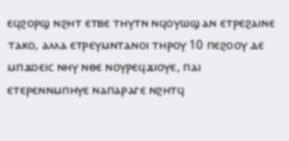ⲉϥϩⲟⲣϣ ⲛϩⲏⲧ ⲉⲧⲃⲉ ⲧⲏⲩⲧⲛ ⲛϥⲟⲩⲱϣ ⲁⲛ ⲉⲧⲣⲉϩⲁⲓⲛⲉ ⲧⲁⲕⲟ, ⲁⲗⲗⲁ ⲉⲧⲣⲉⲩⲙⲛⲧⲁⲛⲟⲓ ⲧⲏⲣⲟⲩ 10 ⲡⲉϩⲟⲟⲩ ⲇⲉ ⲙⲡϫⲟⲉⲓⲥ ⲛⲏⲩ ⲛⲑⲉ ⲛⲟⲩⲣⲉϥϫⲓⲟⲩⲉ, ⲡⲁⲓ ⲉⲧⲉⲣⲉⲛⲛⲙⲡⲏⲩⲉ ⲛⲁⲡⲁⲣⲁⲅⲉ ⲛϩⲏⲧϥ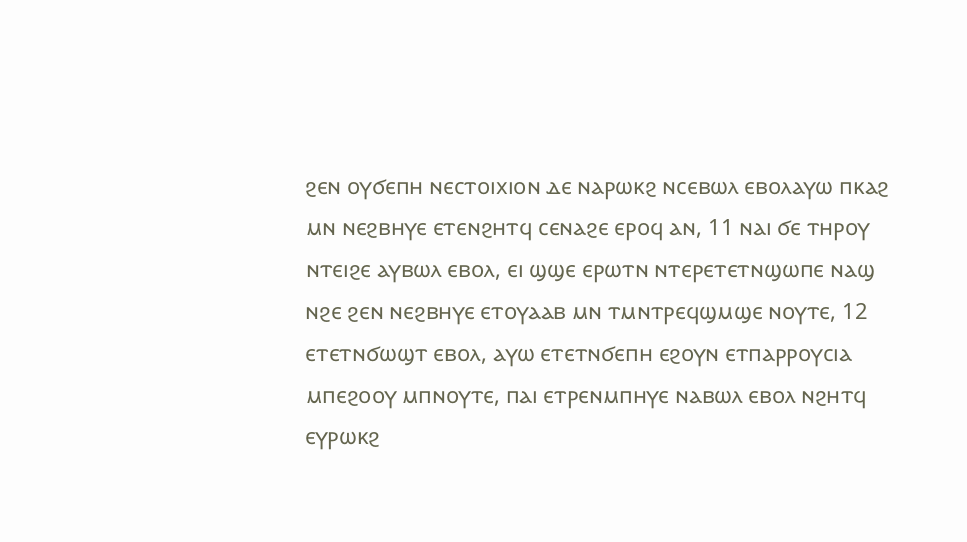ϩⲉⲛ ⲟⲩϭⲉⲡⲏ ⲛⲉⲥⲧⲟⲓⲭⲓⲟⲛ ⲇⲉ ⲛⲁⲣⲱⲕϩ ⲛⲥⲉⲃⲱⲗ ⲉⲃⲟⲗⲁⲩⲱ ⲡⲕⲁϩ ⲙⲛ ⲛⲉϩⲃⲏⲩⲉ ⲉⲧⲉⲛϩⲏⲧϥ ⲥⲉⲛⲁϩⲉ ⲉⲣⲟϥ ⲁⲛ, 11 ⲛⲁⲓ ϭⲉ ⲧⲏⲣⲟⲩ ⲛⲧⲉⲓϩⲉ ⲁⲩⲃⲱⲗ ⲉⲃⲟⲗ, ⲉⲓ ϣϣⲉ ⲉⲣⲱⲧⲛ ⲛⲧⲉⲣⲉⲧⲉⲧⲛϣⲱⲡⲉ ⲛⲁϣ ⲛϩⲉ ϩⲉⲛ ⲛⲉϩⲃⲏⲩⲉ ⲉⲧⲟⲩⲁⲁⲃ ⲙⲛ ⲧⲙⲛⲧⲣⲉϥϣⲙϣⲉ ⲛⲟⲩⲧⲉ, 12 ⲉⲧⲉⲧⲛϭⲱϣⲧ ⲉⲃⲟⲗ, ⲁⲩⲱ ⲉⲧⲉⲧⲛϭⲉⲡⲏ ⲉϩⲟⲩⲛ ⲉⲧⲡⲁⲣⲣⲟⲩⲥⲓⲁ ⲙⲡⲉϩⲟⲟⲩ ⲙⲡⲛⲟⲩⲧⲉ, ⲡⲁⲓ ⲉⲧⲣⲉⲛⲙⲡⲏⲩⲉ ⲛⲁⲃⲱⲗ ⲉⲃⲟⲗ ⲛϩⲏⲧϥ ⲉⲩⲣⲱⲕϩ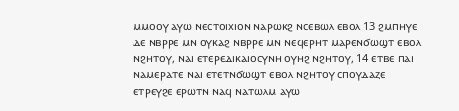ⲙⲙⲟⲟⲩ ⲁⲩⲱ ⲛⲉⲥⲧⲟⲓⲭⲓⲟⲛ ⲛⲁⲣⲱⲕϩ ⲛⲥⲉⲃⲱⲗ ⲉⲃⲟⲗ 13 ϩⲙⲡⲏⲩⲉ ⲇⲉ ⲛⲃⲣⲣⲉ ⲙⲛ ⲟⲩⲕⲁϩ ⲛⲃⲣⲣⲉ ⲙⲛ ⲛⲉϥⲉⲣⲏⲧ ⲙⲁⲣⲉⲛϭⲱϣⲧ ⲉⲃⲟⲗ ⲛϩⲏⲧⲟⲩ, ⲛⲁⲓ ⲉⲧⲉⲣⲉⲇⲓⲕⲁⲓⲟⲥⲩⲛⲏ ⲟⲩⲏϩ ⲛϩⲏⲧⲟⲩ, 14 ⲉⲧⲃⲉ ⲡⲁⲓ ⲛⲁⲙⲉⲣⲁⲧⲉ ⲛⲁⲓ ⲉⲧⲉⲧⲛϭⲱϣⲧ ⲉⲃⲟⲗ ⲛϩⲏⲧⲟⲩ ⲥⲡⲟⲩⲇⲁⲍⲉ ⲉⲧⲣⲉⲩϩⲉ ⲉⲣⲱⲧⲛ ⲛⲁϥ ⲛⲁⲧⲱⲗⲙ ⲁⲩⲱ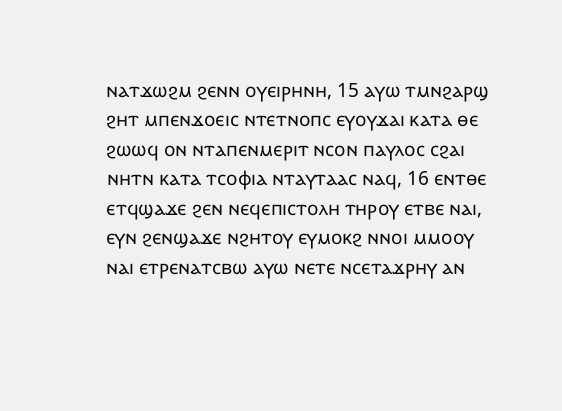ⲛⲁⲧϫⲱϩⲙ ϩⲉⲛⲛ ⲟⲩⲉⲓⲣⲏⲛⲏ, 15 ⲁⲩⲱ ⲧⲙⲛϩⲁⲣϣ ϩⲏⲧ ⲙⲡⲉⲛϫⲟⲉⲓⲥ ⲛⲧⲉⲧⲛⲟⲡⲥ ⲉⲩⲟⲩϫⲁⲓ ⲕⲁⲧⲁ ⲑⲉ ϩⲱⲱϥ ⲟⲛ ⲛⲧⲁⲡⲉⲛⲙⲉⲣⲓⲧ ⲛⲥⲟⲛ ⲡⲁⲩⲗⲟⲥ ⲥϩⲁⲓ ⲛⲏⲧⲛ ⲕⲁⲧⲁ ⲧⲥⲟⲫⲓⲁ ⲛⲧⲁⲩⲧⲁⲁⲥ ⲛⲁϥ, 16 ⲉⲛⲧⲑⲉ ⲉⲧϥϣⲁϫⲉ ϩⲉⲛ ⲛⲉϥⲉⲡⲓⲥⲧⲟⲗⲏ ⲧⲏⲣⲟⲩ ⲉⲧⲃⲉ ⲛⲁⲓ, ⲉⲩⲛ ϩⲉⲛϣⲁϫⲉ ⲛϩⲏⲧⲟⲩ ⲉⲩⲙⲟⲕϩ ⲛⲛⲟⲓ ⲙⲙⲟⲟⲩ ⲛⲁⲓ ⲉⲧⲣⲉⲛⲁⲧⲥⲃⲱ ⲁⲩⲱ ⲛⲉⲧⲉ ⲛⲥⲉⲧⲁϫⲣⲏⲩ ⲁⲛ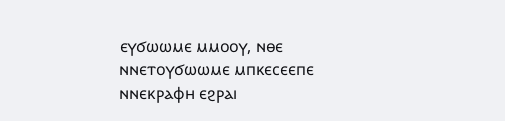ⲉⲩϭⲱⲱⲙⲉ ⲙⲙⲟⲟⲩ, ⲛⲑⲉ ⲛⲛⲉⲧⲟⲩϭⲱⲱⲙⲉ ⲙⲡⲕⲉⲥⲉⲉⲡⲉ ⲛⲛⲉⲕⲣⲁⲫⲏ ⲉϩⲣⲁⲓ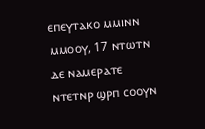ⲉⲡⲉⲩⲧⲁⲕⲟ ⲙⲙⲓⲛⲛ ⲙⲙⲟⲟⲩ, 17 ⲛⲧⲱⲧⲛ ⲇⲉ ⲛⲁⲙⲉⲣⲁⲧⲉ ⲛⲧⲉⲧⲛⲣ ϣⲣⲡ ⲥⲟⲟⲩⲛ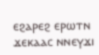ⲉϩⲁⲣⲉϩ ⲉⲣⲱⲧⲛ ϫⲉⲕⲁⲁⲥ ⲛⲛⲉⲩϫⲓ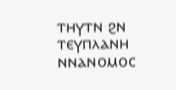ⲧⲏⲩⲧⲛ ϩⲛ ⲧⲉⲩⲡⲗⲁⲛⲏ ⲛⲛⲁⲛⲟⲙⲟⲥ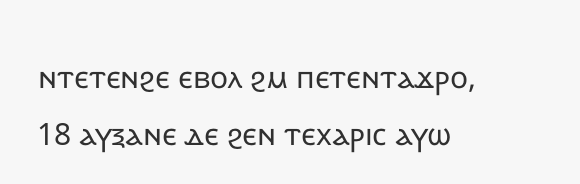ⲛⲧⲉⲧⲉⲛϩⲉ ⲉⲃⲟⲗ ϩⲙ ⲡⲉⲧⲉⲛⲧⲁϫⲣⲟ, 18 ⲁⲩⲝⲁⲛⲉ ⲇⲉ ϩⲉⲛ ⲧⲉⲭⲁⲣⲓⲥ ⲁⲩⲱ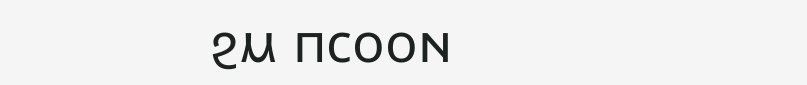ϩⲙ ⲡⲥⲟⲟⲛ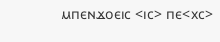ⲙⲡⲉⲛϫⲟⲉⲓⲥ <ⲓⲥ> ⲡⲉ<ⲭⲥ>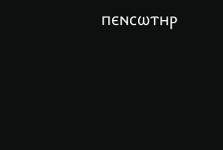ⲡⲉⲛⲥⲱⲧⲏⲣ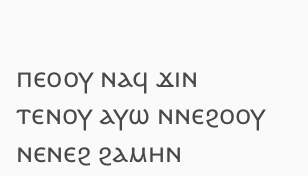ⲡⲉⲟⲟⲩ ⲛⲁϥ ϫⲓⲛ ⲧⲉⲛⲟⲩ ⲁⲩⲱ ⲛⲛⲉϩⲟⲟⲩ ⲛⲉⲛⲉϩ ϩⲁⲙⲏⲛ